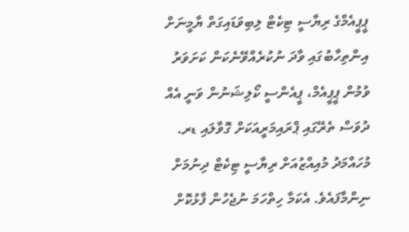ޕީޕީއެމްގެ ރިޔާސީ ޓިކެޓް ލިބިވަޑައިގަތް ޔާމީނަށް އިންތިހާބުގައި ވާދަ ނުކުރެއްވޭނެކަން ކަށަވަރު ވުމުން ޕީޕީއެމް، ޕީއެންސީ ކޯލިޝަނުން ވަނީ އެއް ދުވަސް ތެރޭގައި ޕްރައިމަރީއަކަށް ގޮވާލައި ޑރ. މުހައްމަދު މުއިއްޒުއަށް ރިޔާސީ ޓިކެޓް ދިނުމަށް ނިންމާފައެވެ. އެކަމާ ހިތްހަމަ ނުޖެހުން ފާޅުކޮށް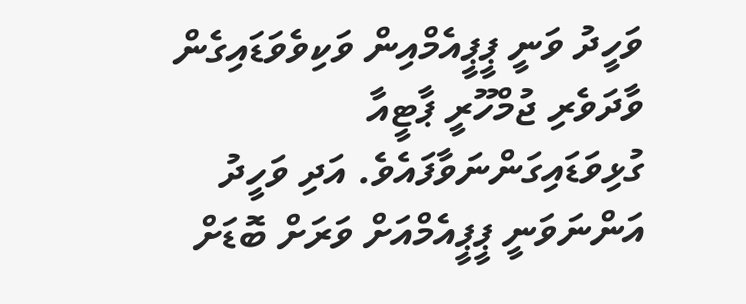ވަހީދު ވަނީ ޕީޕީއެމްއިން ވަކިވެވަޑައިގެން ވާދަވެރި ޖުމްހޫރީ ޕާޓީއާ ގުޅިވަޑައިގަންނަވާފައެވެ. އަދި ވަހީދު އަންނަވަނީ ޕީޕީއެމްއަށް ވަރަށް ބޮޑަށް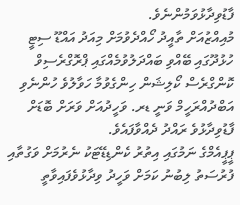ފާޑުވިދާޅުވަމުންނެވެ.
މުއިއްޒުއަށް ތާއީދު ހޯއްދެވުމަށް މިއަދު އައްޑޫ ސިޓީ ހުޅުދޫގައި ބޭއްވި ބައްދަލުވުމެއްގައި ޕްރޮގްރެސިވް ކޮންގްރެސް ކޯލިޝަން ހިންގެވުމާ ހަވާލުވެ ހުންނެވި އަބްދުއްރަހީމް ވަނީ ޑރ. ވަހީދުއަށް ވަރަށް ބޮޑަށް ފާޑުވިދާޅުވެ ރައްދު ދެއްވާފައެވެ.
ޕީޕީއެމްގެ ނަމުގައި އިތުރު ކެންޑިޑޭޓަކު ނެރުމަށް ވަގުތާއި ފުރުސަތު ލިބުނު ކަމަށް ވަހީދު ވިދާޅުވެފައިވާތީ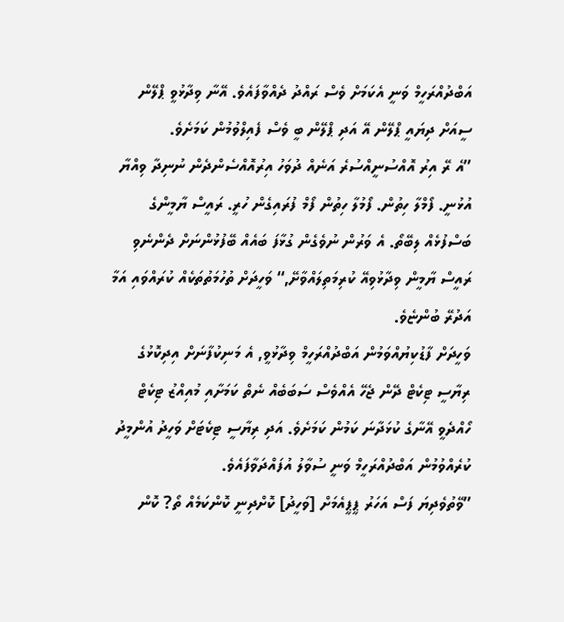އަބްދުއްރަހީމް ވަނީ އެކަމަށް ވެސް ރައްދު ދެއްވާފައެވެ. އޭނާ ވިދާޅުވީ ޕްލޭން ސީއަށް ދިޔައީ ޕްލޭން އޭ އަދި ޕްލޭން ބީ ވެސް ފެއިލްވުމުން ކަމަށެވެ.
”އެ ރޭ އިރު އޮއްސުނީއްސުރެ އަނެއް ދުވަހު އިރުއޮއްސެންދެން ނުނިދާ ވިއްޔާ އުޅުނީ. ފޯމްލާ ހިތުން. ފޯމުލާ ހިތުން ފޯމް ފުރައިގެން ހުރީ. ރައީސް ޔާމީންގެ ބަސްފުޅެއް ލިބޭތޯ. އެ ވަރުން ނުވެގެން ގުޅާފަ ބައެއް ބޭފުޅުންނަށް ދެންނެވި ރައީސް ޔާމީން ވިދާޅުވިއޭ ކުރިމަތިލައްވާށޭ,“ ވަހީދަށް ތުހުމަތުތަކެއް ކުރައްވައި އަމާ އަދުރޭ ބުންޏެވެ.
ވަހީދަށް ފާޑުކިޔުއްވަމުން އަބްދުއްރަހީމް ވިދާޅުވީ, އެ މަނިކުފާނަށް އިދިކޮޅުގެ ރިޔާސީ ޓިކެޓް ދޭން ޖެހޭ އެއްވެސް ސަބަބެއް ނެތް ކަމަށާއި މުއިއްޒު ޓިކެޓް ހޯއްދެވީ އޭނާގެ ކުޅަދާނަ ކަމުން ކަމަށެވެ. އަދި ރިޔާސީ ޓިކެޓަށް ވަހީދު އުންމީދު ކުރެއްވުމުން އަބްދުއްރަހީމް ވަނީ ސުވާލު އުފައްދަވާފައެވެ.
”ވޭތުވެދިޔަ ފަސް އަހަރު ޕީޕީއެމަށް [ވަހީދު] ކޮށްދިނީ ކޮންކަމެއް ތޯ? ކޮން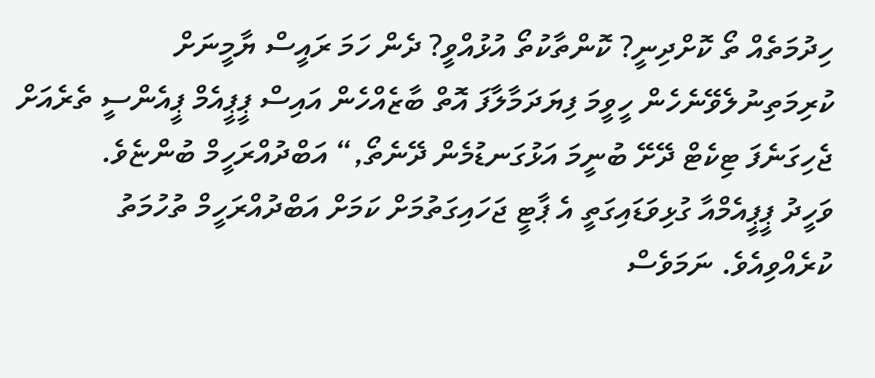ހިދުމަތެއް ތޯ ކޮށްދިނީ? ކޮންތާކުތޯ އުޅުއްވީ? ދެން ހަމަ ރައީސް ޔާމީނަށް ކުރިމަތިނުލެވޭނެހެން ހީވީމަ ފިޔަދަމާލާފަ އޮތް ބާޒެއްހެން އައިސް ޕީޕީއެމް ޕީއެންސީ ތެރެއަށް ޖެހިގަނެފަ ޓިކެޓް ދޭށޭ ބުނީމަ އަޅުގަނޑުމެން ދޭނެތޯ,“ އަބްދުއްރަހީމް ބުންޏެވެ.
ވަހީދު ޕީޕީއެމްއާ ގުޅިވަޑައިގަތީ އެ ޕާޓީ ޖަހައިގަތުމަށް ކަމަށް އަބްދުއްރަހީމް ތުހުމަތު ކުރެއްވިއެވެ. ނަމަވެސް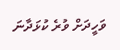ވަހީދަށް ވުރެ ކުޅަދާނަ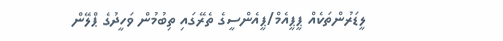ލީޑަރުންތަކެއް ޕީޕީއެމް/ޕީއެންސީގެ ތެރޭގައި ތިބުމުން ވަހީދުގެ ޕްލޭން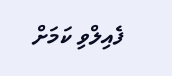ފެއިލްވި ކަމަށް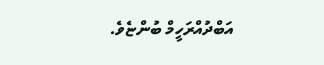އަބްދުއްރަހީމް ބުންޏެވެ.